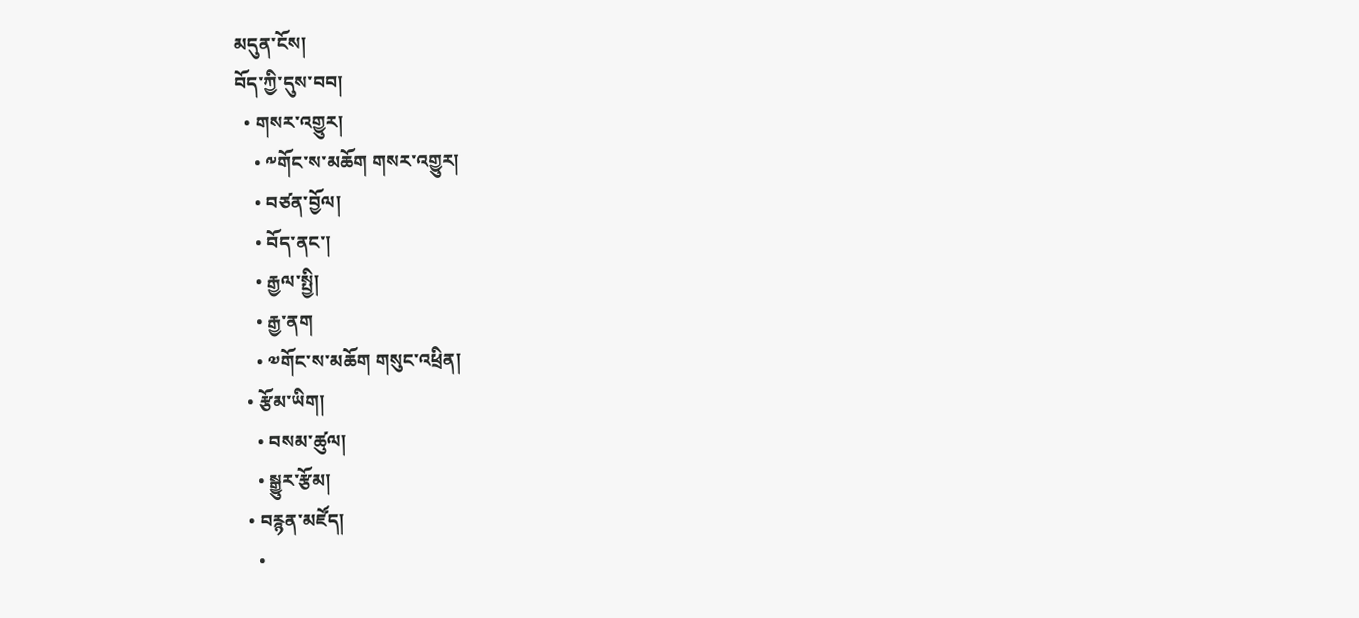མདུན་ངོས།
བོད་ཀྱི་དུས་བབ།
  • གསར་འགྱུར།
    • ༸གོང་ས་མཆོག གསར་འགྱུར།
    • བཙན་བྱོལ།
    • བོད་ནང་།
    • རྒྱལ་སྤྱི།
    • རྒྱ་ནག
    • ༧གོང་ས་མཆོག གསུང་འཕྲིན།
  • རྩོམ་ཡིག།
    • བསམ་ཚུལ།
    • སྒྱུར་རྩོམ།
  • བརྙན་མཛོད།
    •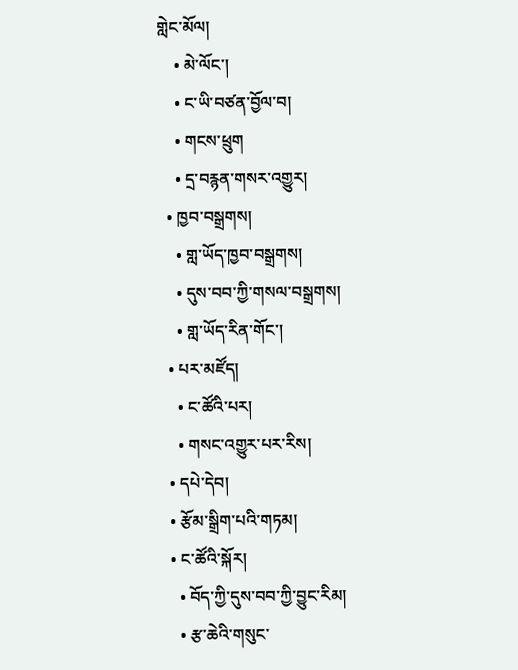གླེང་མོལ།
    • མེ་ལོང་།
    • ང་ཡི་བཙན་བྱོལ་བ།
    • གངས་ཕྲུག
    • དྲ་བརྙན་གསར་འགྱུར།
  • ཁྱབ་བསྒྲགས།
    • གླ་ཡོད་ཁྱབ་བསྒྲགས།
    • དུས་བབ་ཀྱི་གསལ་བསྒྲགས།
    • གླ་ཡོད་རིན་གོང་།
  • པར་མཛོད།
    • ང་ཚོའི་པར།
    • གསང་འགྱུར་པར་རིས།
  • དཔེ་དེབ།
  • རྩོམ་སྒྲིག་པའི་གཏམ།
  • ང་ཚོའི་སྐོར།
    • བོད་ཀྱི་དུས་བབ་ཀྱི་བྱུང་རིམ།
    • རྩ་ཆེའི་གསུང་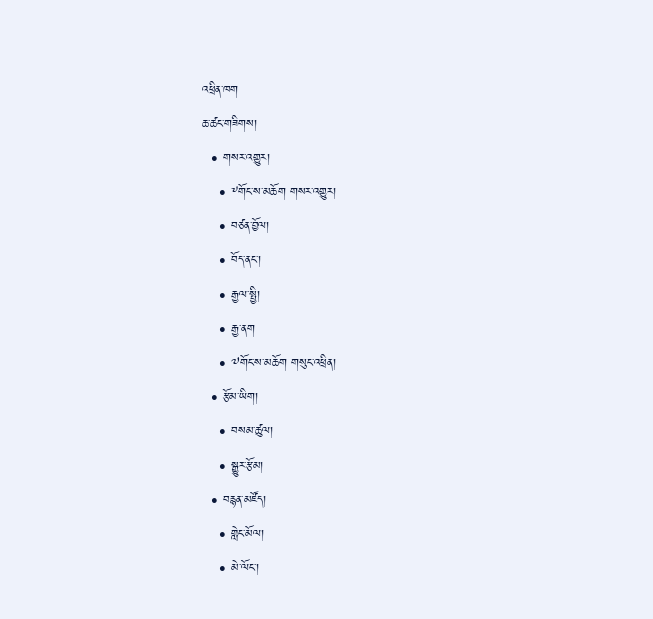འཕྲིན་ཁག
ཆ་ཚང་གཟིགས།
  • གསར་འགྱུར།
    • ༸གོང་ས་མཆོག གསར་འགྱུར།
    • བཙན་བྱོལ།
    • བོད་ནང་།
    • རྒྱལ་སྤྱི།
    • རྒྱ་ནག
    • ༧གོང་ས་མཆོག གསུང་འཕྲིན།
  • རྩོམ་ཡིག།
    • བསམ་ཚུལ།
    • སྒྱུར་རྩོམ།
  • བརྙན་མཛོད།
    • གླེང་མོལ།
    • མེ་ལོང་།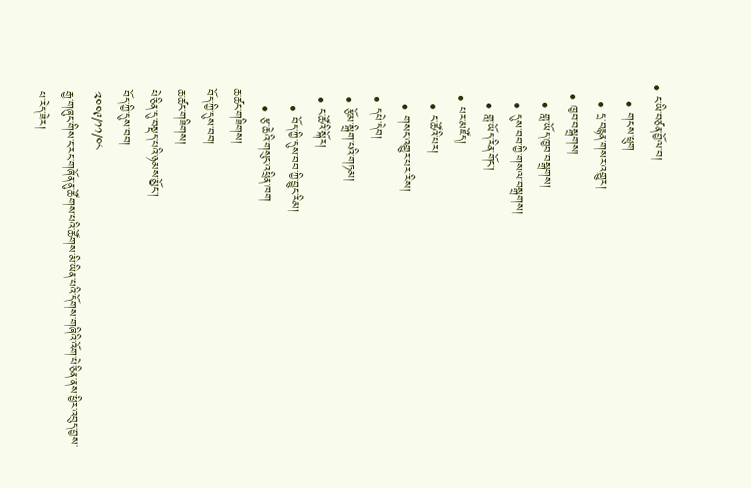• ང་ཡི་བཙན་བྱོལ་བ།
    • གངས་ཕྲུག
    • དྲ་བརྙན་གསར་འགྱུར།
  • ཁྱབ་བསྒྲགས།
    • གླ་ཡོད་ཁྱབ་བསྒྲགས།
    • དུས་བབ་ཀྱི་གསལ་བསྒྲགས།
    • གླ་ཡོད་རིན་གོང་།
  • པར་མཛོད།
    • ང་ཚོའི་པར།
    • གསང་འགྱུར་པར་རིས།
  • དཔེ་དེབ།
  • རྩོམ་སྒྲིག་པའི་གཏམ།
  • ང་ཚོའི་སྐོར།
    • བོད་ཀྱི་དུས་བབ་ཀྱི་བྱུང་རིམ།
    • རྩ་ཆེའི་གསུང་འཕྲིན་ཁག
ཆ་ཚང་གཟིགས།
བོད་ཀྱི་དུས་བབ།
ཆ་ཚང་གཟིགས།
པེ་ཅིན་དུ་བསྡད་པའི་ཉམས་མྱོང་།
བོད་ཀྱི་དུས་བབ།
༢༠༠༩/༡༡/༠༨
རྒྱ་གཞུང་གིས་ང་རང་གཞོན་ནུ་ཚོགས་པའི་ཚོགས་མི་ཡིན་པའི་དོགས་གཞིའི་འོག་པེ་ཅིན་ནས་ཕྱིར་འབུད་བྱས་པ་རེད་ཟེར།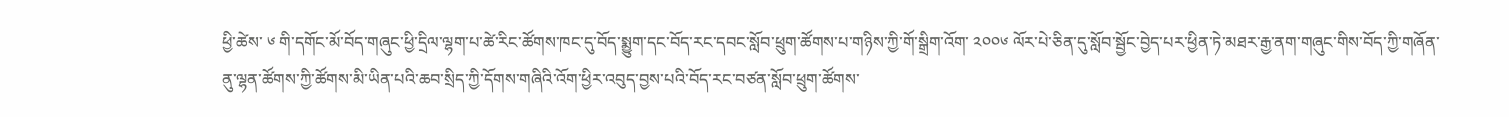ཕྱི་ཚེས་ ༦ གི་དགོང་མོ་བོད་གཞུང་ཕྱི་དྲིལ་ལྷག་པ་ཚེ་རིང་ཚོགས་ཁང་དུ་བོད་སྨྱུག་དང་བོད་རང་དབང་སློབ་ཕྲུག་ཚོགས་པ་གཉིས་ཀྱི་གོ་སྒྲིག་འོག་ ༢༠༠༦ ལོར་པེ་ཅིན་དུ་སློབ་སྦྱོང་བྱེད་པར་ཕྱིན་ཏེ་མཐར་རྒྱ་ནག་གཞུང་གིས་བོད་ཀྱི་གཞོན་ནུ་ལྷན་ཚོགས་ཀྱི་ཚོགས་མི་ཡིན་པའི་ཆབ་སྲིད་ཀྱི་དོགས་གཞིའི་འོག་ཕྱིར་འབུད་བྱས་པའི་བོད་རང་བཙན་སློབ་ཕྲུག་ཚོགས་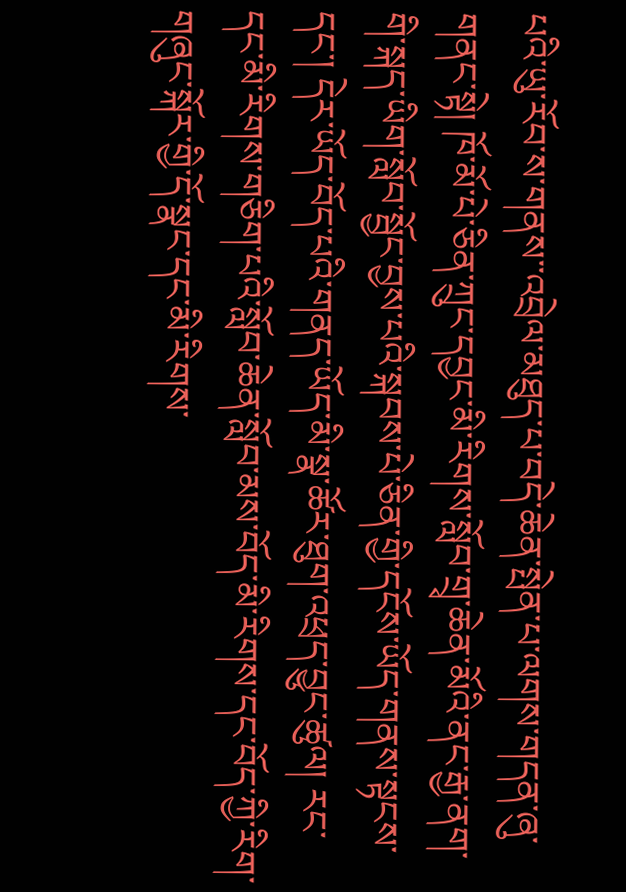པའི་ཡུ་རོབ་ས་གནས་་འབྲེལ་མཐུད་པ་བདེ་ཆེན་སྤེན་པ་ལགས་གདན་ཞུ་གནང་སྟེ། ཁོ་མོ་པེ་ཅིན་ཀྲུང་དབྱང་མི་རིགས་སློབ་གྲྭ་ཆེན་མོའི་ནང་རྒྱ་ནག་གི་སྐད་ཡིག་སློབ་སྦྱོང་བྱས་པའི་སྐབས་པེ་ཅིན་གྱི་དངོས་ཡོད་གནས་སྟངས་དང་། དེར་ཡོད་བོད་པའི་གནད་ཡོད་མི་སྣ་ཚོར་ཐུག་འཕྲད་བྱུང་ཚུལ། རང་དང་མི་རིགས་གཅིག་པའི་སློབ་ཆེན་སློབ་མས་བོད་མི་རིགས་དང་བོད་ཀྱི་རིག་གཞུང་སྐོར་གྱི་དོ་སྣང་དང་མི་རིགས་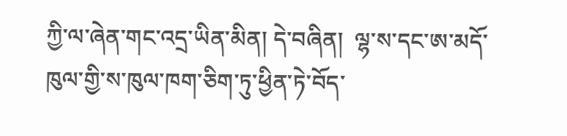ཀྱི་ལ་ཞེན་གང་འདྲ་ཡིན་མིན། དེ་བཞིན།  ལྷ་ས་དང་ཨ་མདོ་ཁུལ་གྱི་ས་ཁུལ་ཁག་ཅིག་ཏུ་ཕྱིན་ཏེ་བོད་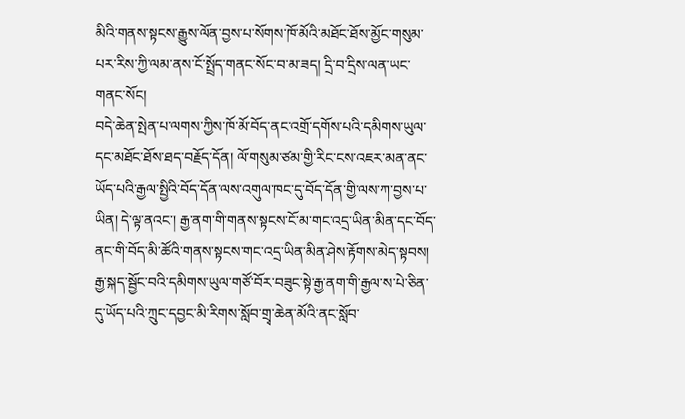མིའི་གནས་སྟངས་རྒྱུས་ལོན་བྱས་པ་སོགས་ཁོ་མོའི་མཐོང་ཐོས་མྱོང་གསུམ་པར་རིས་ཀྱི་ལམ་ནས་ངོ་སྤྲོད་གནང་སོང་བ་མ་ཟད། དྲི་བ་དྲིས་ལན་ཡང་གནང་སོང།
བདེ་ཆེན་སྤེན་པ་ལགས་ཀྱིས་ཁོ་མོ་བོད་ནང་འགྲོ་དགོས་པའི་དམིགས་ཡུལ་དང་མཐོང་ཐོས་ཐད་བརྗོད་དོན། ལོ་གསུམ་ཙམ་གྱི་རིང་ངས་འཇར་མན་ནང་ཡོད་པའི་རྒྱལ་སྤྱིའི་བོད་དོན་ལས་འགུལ་ཁང་དུ་བོད་དོན་གྱི་ལས་ཀ་བྱས་པ་ཡིན། དེ་ལྟ་ནའང་། རྒྱ་ནག་གི་གནས་སྟངས་ངོ་མ་གང་འདྲ་ཡིན་མིན་དང་བོད་ནང་གི་བོད་མི་ཚོའི་གནས་སྟངས་གང་འདྲ་ཡིན་མིན་ཤེས་རྟོགས་མེད་སྟབས། རྒྱ་སྐད་སྦྱོང་བའི་དམིགས་ཡུལ་གཙོ་བོར་བཟུང་སྟེ་རྒྱ་ནག་གི་རྒྱལ་ས་པེ་ཅིན་དུ་ཡོད་པའི་ཀྲུང་དབྱང་མི་རིགས་སློབ་གྲྭ་ཆེན་མོའི་ནང་སློབ་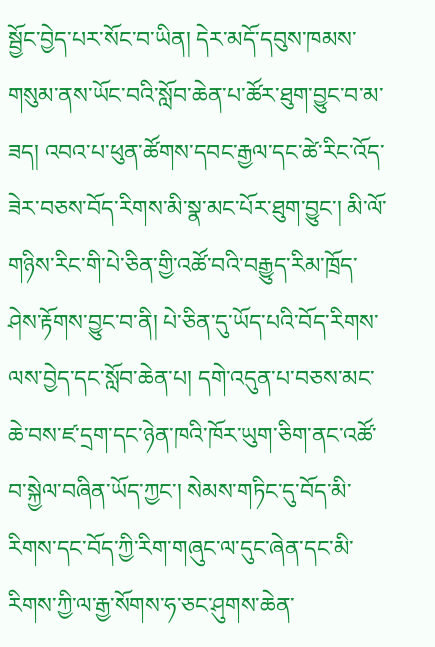སྦྱོང་བྱེད་པར་སོང་བ་ཡིན། དེར་མདོ་དབུས་ཁམས་གསུམ་ནས་ཡོང་བའི་སློབ་ཆེན་པ་ཚོར་ཐུག་བྱུང་བ་མ་ཟད། འབའ་པ་ཕུན་ཚོགས་དབང་རྒྱལ་དང་ཚེ་རིང་འོད་ཟེར་བཅས་བོད་རིགས་མི་སྣ་མང་པོར་ཐུག་བྱུང་། མི་ལོ་གཉིས་རིང་གི་པེ་ཅིན་གྱི་འཚོ་བའི་བརྒྱུད་རིམ་ཁྲོད་ཤེས་རྟོགས་བྱུང་བ་ནི། པེ་ཅིན་དུ་ཡོད་པའི་བོད་རིགས་ལས་བྱེད་དང་སློབ་ཆེན་པ། དགེ་འདུན་པ་བཅས་མང་ཆེ་བས་ཛ་དྲག་དང་ཉེན་ཁའི་ཁོར་ཡུག་ཅིག་ནང་འཚོ་བ་སྐྱེལ་བཞིན་ཡོད་ཀྱང་། སེམས་གཏིང་དུ་བོད་མི་རིགས་དང་བོད་ཀྱི་རིག་གཞུང་ལ་དུང་ཞེན་དང་མི་རིགས་ཀྱི་ལ་རྒྱ་སོགས་ཧ་ཅང་ཤུགས་ཆེན་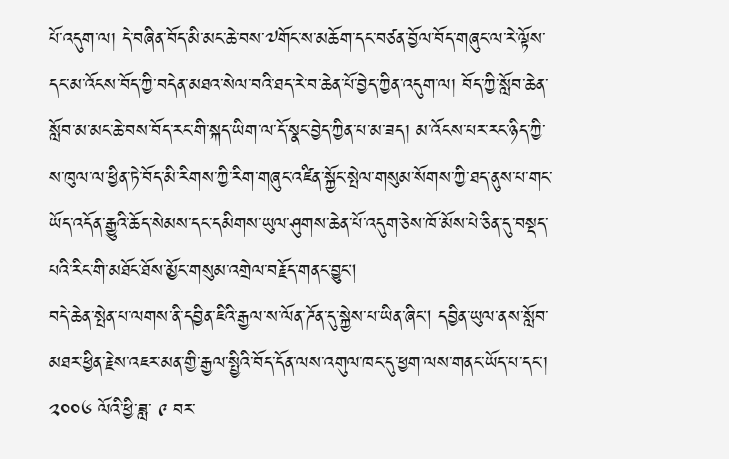པོ་འདུག་ལ། དེ་བཞིན་བོད་མི་མང་ཆེ་བས་༧གོང་ས་མཆོག་དང་བཙན་བྱོལ་བོད་གཞུང་ལ་རེ་ལྟོས་དང་མ་འོངས་བོད་ཀྱི་བདེན་མཐའ་སེལ་བའི་ཐད་རེ་བ་ཆེན་པོ་བྱེད་ཀྱིན་འདུག་ལ། བོད་ཀྱི་སློབ་ཆེན་སློབ་མ་མང་ཆེ་བས་བོད་རང་གི་སྐད་ཡིག་ལ་དོ་སྣང་བྱེད་ཀྱིན་པ་མ་ཟད། མ་འོངས་པར་རང་ཉིད་ཀྱི་ས་ཁུལ་ལ་ཕྱིན་ཏེ་བོད་མི་རིགས་ཀྱི་རིག་གཞུང་འཛིན་སྐྱོང་སྤེལ་གསུམ་སོགས་ཀྱི་ཐད་ནུས་པ་གང་ཡོད་འདོན་རྒྱུའི་ཆོད་སེམས་དང་དམིགས་ཡུལ་ཤུགས་ཆེན་པོ་འདུག་ཅེས་ཁོ་མོས་པེ་ཅིན་དུ་བསྡད་པའི་རིང་གི་མཐོང་ཐོས་མྱོང་གསུམ་འགྲེལ་བརྗོད་གནང་བྱུང།
བདེ་ཆེན་སྤེན་པ་ལགས་ནི་དབྱིན་ཇིའི་རྒྱལ་ས་ལོན་ཌོན་དུ་སྐྱེས་པ་ཡིན་ཞིང། དབྱིན་ཡུལ་ནས་སློབ་མཐར་ཕྱིན་རྗེས་འཇར་མན་གྱི་རྒྱལ་སྤྱིའི་བོད་དོན་ལས་འགུལ་ཁང་དུ་ཕྱག་ལས་གནང་ཡོད་པ་དང་། ༢༠༠༦ ལོའི་ཕྱི་ཟླ་ ༩ བར་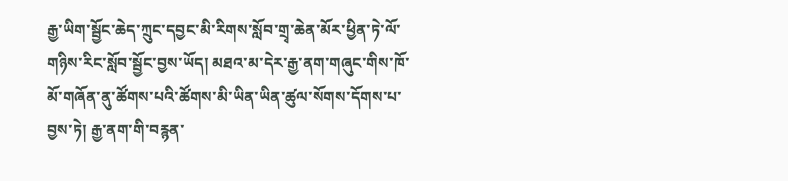རྒྱ་ཡིག་སྦྱོང་ཆེད་ཀྲུང་དབྱང་མི་རིགས་སློབ་གྲྭ་ཆེན་མོར་ཕྱིན་ཏེ་ལོ་གཉིས་རིང་སློབ་སྦྱོང་བྱས་ཡོད། མཐའ་མ་དེར་རྒྱ་ནག་གཞུང་གིས་ཁོ་མོ་གཞོན་ནུ་ཚོགས་པའི་ཚོགས་མི་ཡིན་ཡིན་ཚུལ་སོགས་དོགས་པ་བྱས་ཏེ། རྒྱ་ནག་གི་བརྙན་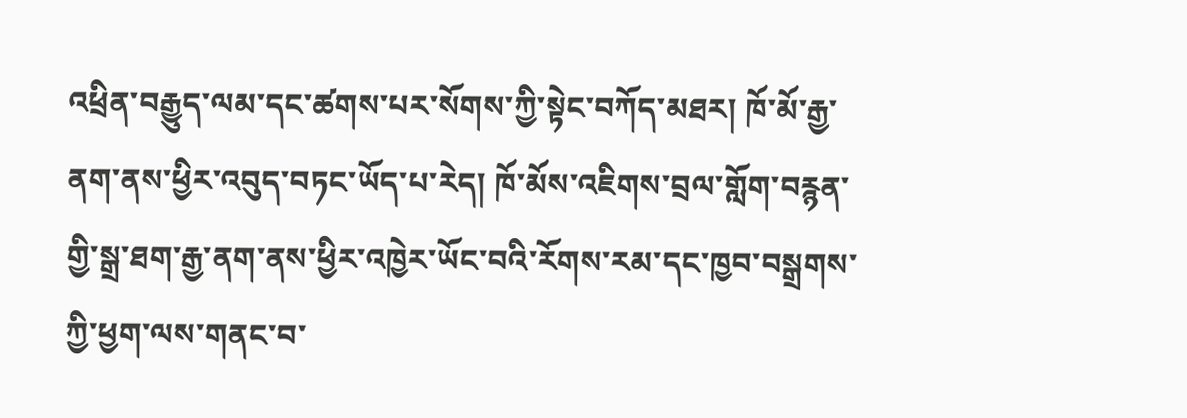འཕྲིན་བརྒྱུད་ལམ་དང་ཚགས་པར་སོགས་ཀྱི་སྟེང་བཀོད་མཐར། ཁོ་མོ་རྒྱ་ནག་ནས་ཕྱིར་འབུད་བཏང་ཡོད་པ་རེད། ཁོ་མོས་འཇིགས་བྲལ་གློག་བརྙན་གྱི་སྒྲ་ཐག་རྒྱ་ནག་ནས་ཕྱིར་འཁྱེར་ཡོང་བའི་རོགས་རམ་དང་ཁྱབ་བསྒྲགས་ཀྱི་ཕྱག་ལས་གནང་བ་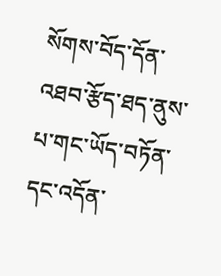སོགས་བོད་དོན་འཐབ་རྩོད་ཐད་ནུས་པ་གང་ཡོད་བཏོན་དང་འདོན་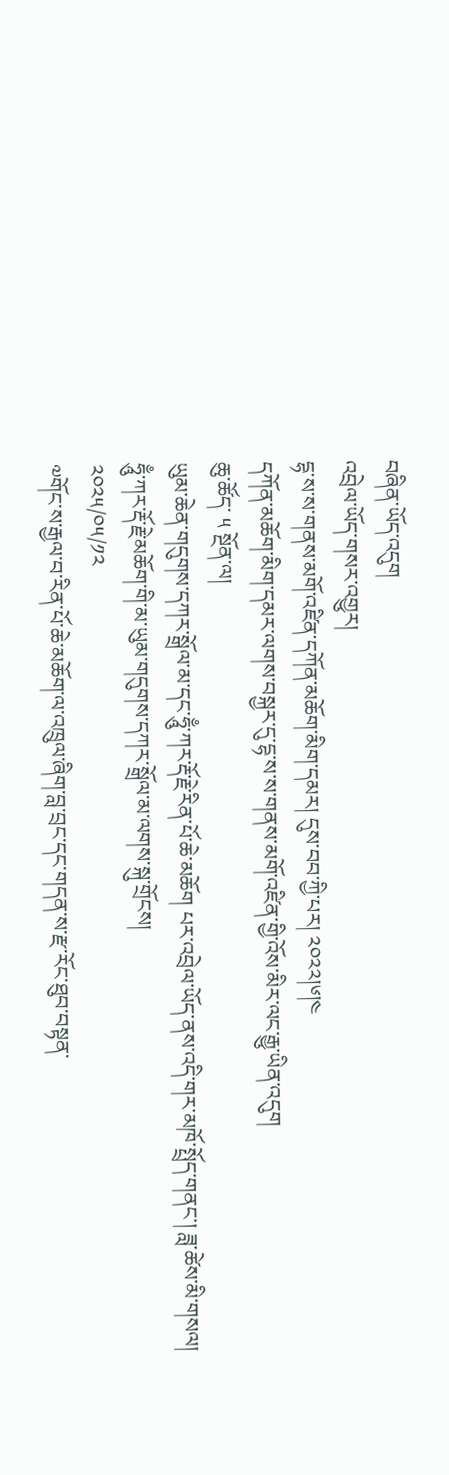བཞིན་ཡོད་འདུག
འབྲེལ་ཡོད་གསར་འགྱུར།
དྷ་ས་ས་གནས་མགོ་འཛིན་དཀོན་མཆོག་མིག་དམར། དུས་བབ་ཀྱི་པར། ༢༠༢༢།༦།༤
དཀོན་མཆོག་མིག་དམར་ལགས་བསྐྱར་དུ་དྷ་ས་ས་གནས་མགོ་འཛིན་གྱི་འོས་མིར་ལང་རྒྱུ་ཡིན་འདུག
ཆུ་ཚོད་ ༥ སྔོན་ལ།
ཡུམ་ཆེན་གདུགས་དཀར་སྒྲོལ་མ་དང་ཧཱུྃ་ཀར་རྡོ་རྗེ་རིན་པོ་ཆེ་མཆོག པར་འབྲེལ་ཡོད་ནས་འདི་གར་མཁོ་སྤྲོད་གནང་། ཟླ་ཚེས་མི་གསལ།
ཧཱུྃ་ཀར་རྡོ་རྗེ་མཆོག་གི་མ་ཡུམ་གདུགས་དཀར་སྒྲོལ་མ་ལགས་སྐུ་གྲོངས།
༢༠༢༥/༠༥/༡༢
༧གོང་ས་རྒྱལ་བ་རིན་པོ་ཆེ་མཆོག་ལ་འཁྲུལ་ཞིག་བླ་བྲང་དང་གདན་ས་རྫ་རོང་ཐུབ་བསྟན་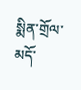སྨིན་གྲོལ་མདོ་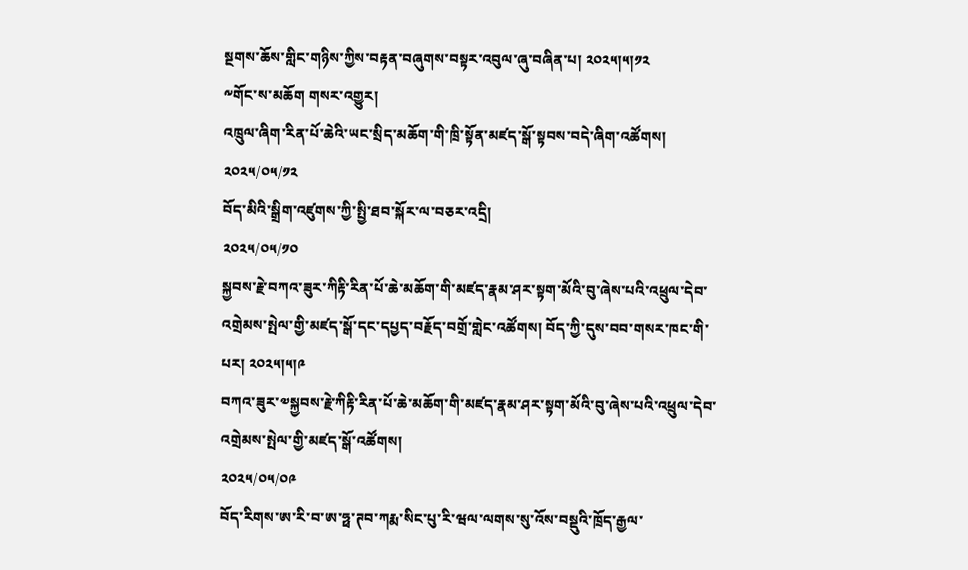སྔགས་ཆོས་གླིང་གཉིས་ཀྱིས་བརྟན་བཞུགས་བསྟར་འབུལ་ཞུ་བཞིན་པ། ༢༠༢༥།༥།༡༢
༸གོང་ས་མཆོག གསར་འགྱུར།
འཁྲུལ་ཞིག་རིན་པོ་ཆེའི་ཡང་སྲིད་མཆོག་གི་ཁྲི་སྟོན་མཛད་སྒོ་སྟབས་བདེ་ཞིག་འཚོགས།
༢༠༢༥/༠༥/༡༢
བོད་མིའི་སྒྲིག་འཛུགས་ཀྱི་སྤྱི་ཐབ་སྐོར་ལ་བཅར་འདྲི།
༢༠༢༥/༠༥/༡༠
སྐྱབས་རྗེ་བཀའ་ཟུར་ཀིརྟི་རིན་པོ་ཆེ་མཆོག་གི་མཛད་རྣམ་ཤར་སྟག་མོའི་བུ་ཞེས་པའི་འཕྲུལ་དེབ་འགྲེམས་སྤེལ་གྱི་མཛད་སྒོ་དང་དཔྱད་བརྗོད་བགྲོ་གླེང་འཚོགས། བོད་ཀྱི་དུས་བབ་གསར་ཁང་གི་པར། ༢༠༢༥།༥།༩
བཀའ་ཟུར་༧སྐྱབས་རྗེ་ཀིརྟི་རིན་པོ་ཆེ་མཆོག་གི་མཛད་རྣམ་ཤར་སྟག་མོའི་བུ་ཞེས་པའི་འཕྲུལ་དེབ་འགྲེམས་སྤེལ་གྱི་མཛད་སྒོ་འཚོགས།
༢༠༢༥/༠༥/༠༩
བོད་རིགས་ཨ་རི་བ་ཨ་ཧྥ་ཊབ་ཀརྨ་སིང་པུ་རི་ཝལ་ལགས་སུ་འོས་བསྡུའི་ཁྲོད་རྒྱལ་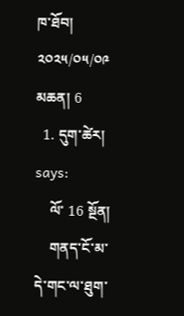ཁ་ཐོབ།
༢༠༢༥/༠༥/༠༩
མཆན། 6
  1. དུག་ཚེར། says:
    ལོ་ 16 སྔོན།
    གནད་ངོ་མ་དེ་གང་ལ་ཐུག་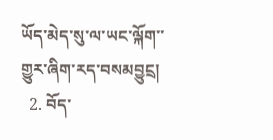ཡོད་མེད་སུ་ལ་ཡང་ལྐོག་་གྱུར་ཞིག་རད་བསམབྱུངྲ།
  2. བོད་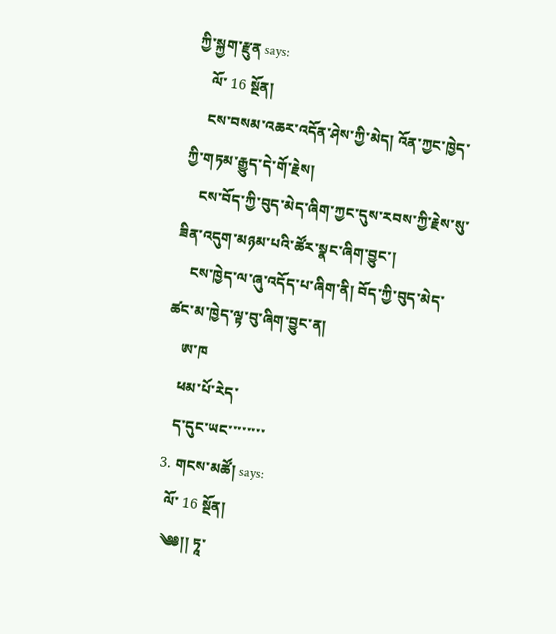ཀྱི་སྐྱག་རྫུན says:
    ལོ་ 16 སྔོན།
    ངས་བསམ་འཆར་འདོན་ཤེས་ཀྱི་མེད། འོན་ཀྱང་ཁྱེད་ཀྱི་གཏམ་རྒྱུད་དེ་གོ་རྗེས།
    ངས་བོད་ཀྱི་བུད་མེད་ཞིག་ཀྱང་དུས་རབས་ཀྱི་རྗེས་སུ་ཟིན་འདུག་མཉམ་པའི་ཚོར་སྣང་ཞིག་བྱུང་།
    ངས་ཁྱེད་ལ་ཞུ་འདོད་པ་ཞིག་ནི། བོད་ཀྱི་བུད་མེད་ཚང་མ་ཁྱེད་ལྟ་བུ་ཞིག་བྱུང་ན།
    ཨ་ཁ
    ཕམ་པོ་རེད་
    ད་དུང་ཡང་་་་་་་་
  3. གངས་མཚོ། says:
    ལོ་ 16 སྔོན།
    ༄༅།། ཏཱ་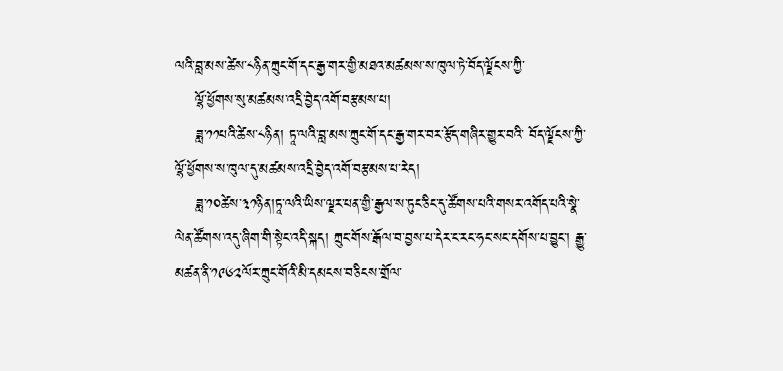ལའི་བླ་མས་ཚེས་༨ཉིན་ཀྲུང་གོ་དང་རྒྱ་གར་གྱི་མཐའ་མཚམས་ས་ཁུལ་ཏེ་བོད་ལྗོངས་ཀྱི་
    ལྷོ་ཕྱོགས་སུ་མཚམས་འདྲི་བྱེད་འགོ་བརྩམས་པ།
    ཟླ་༡༡པའི་ཚེས་༨ཉིན། ཏཱ་ལའི་བླ་མས་ཀྲུང་གོ་དང་རྒྱ་གར་བར་རྩོད་གཞིར་གྱུར་བའི་ བོད་ལྗོངས་ཀྱི་ལྷོ་ཕྱོགས་ས་ཁུལ་དུ་མཚམས་འདྲི་བྱེད་འགོ་བརྩམས་པ་རེད།
    ཟླ་༡༠ཚེས་༣༡ཉིན།ཏཱ་ལའི་ཡིས་ལྗར་པན་གྱི་རྒྱལ་ས་ཏུང་ཅིང་དུ་ཚོགས་པའི་གསར་འགོད་པའི་སྣེ་ལེན་ཚོགས་འདུ་ཞིག་གི་སྟེང་འདི་སྐད། ཀྲུང་གོས་རྒོལ་བ་བྱས་པ་དེར་ང་རང་ཧང་སང་དགོས་པ་བྱུང་། རྒྱུ་མཚན་ནི་༡༩༦༢ལོར་ཀྲུང་གོའི་མི་དམངས་བཅིངས་གྲོལ་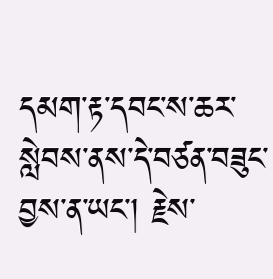དམག་རྟ་དབང་ས་ཆར་སླེབས་ནས་དེ་བཙན་བཟུང་བྱས་ན་ཡང་། རྗེས་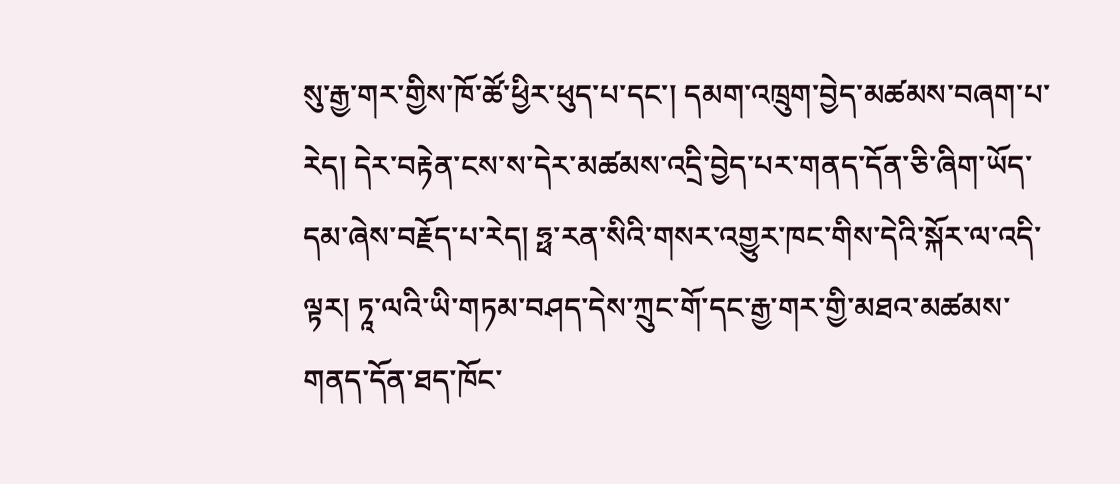སུ་རྒྱ་གར་གྱིས་ཁོ་ཚོ་ཕྱིར་ཕུད་པ་དང་། དམག་འཁྲུག་བྱེད་མཚམས་བཞག་པ་རེད། དེར་བརྟེན་ངས་ས་དེར་མཚམས་འདྲི་བྱེད་པར་གནད་དོན་ཅི་ཞིག་ཡོད་དམ་ཞེས་བརྗོད་པ་རེད། ཧྥ་རན་སིའི་གསར་འགྱུར་ཁང་གིས་དེའི་སྐོར་ལ་འདི་ལྟར། ཏཱ་ལའི་ཡི་གཏམ་བཤད་དེས་ཀྲུང་གོ་དང་རྒྱ་གར་གྱི་མཐའ་མཚམས་གནད་དོན་ཐད་ཁོང་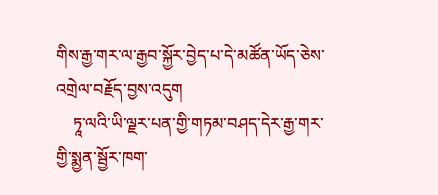གིས་རྒྱ་གར་ལ་རྒྱབ་སྐྱོར་བྱེད་པ་དེ་མཚོན་ཡོད་ཅེས་འགྲེལ་བརྗོད་བྱས་འདུག
    ཏཱ་ལའི་ཡི་ལྗར་པན་གྱི་གཏམ་བཤད་དེར་རྒྱ་གར་གྱི་སྨྱན་སྦྱོར་ཁག་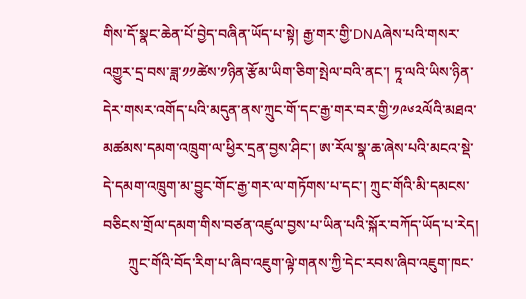གིས་དོ་སྣང་ཆེན་པོ་བྱེད་བཞིན་ཡོད་པ་སྟེ། རྒྱ་གར་གྱི་DNAཞེས་པའི་གསར་འགྱུར་དྲ་བས་ཟླ་༡༡ཚེས་༡ཉིན་རྩོམ་ཡིག་ཅིག་སྤེལ་བའི་ནང་། ཏཱ་ལའི་ཡིས་ཉིན་དེར་གསར་འགོད་པའི་མདུན་ནས་ཀྲུང་གོ་དང་རྒྱ་གར་བར་གྱི་༡༩༦༢ལོའི་མཐའ་མཚམས་དམག་འཁྲུག་ལ་ཕྱིར་དྲན་བྱས་ཤིང་། ཨ་རོལ་སྣ་ཆ་ཞེས་པའི་མངའ་སྡེ་དེ་དམག་འཁྲུག་མ་བྱུང་གོང་རྒྱ་གར་ལ་གཏོགས་པ་དང་། ཀྲུང་གོའི་མི་དམངས་བཅིངས་གྲོལ་དམག་གིས་བཙན་འཛུལ་བྱས་པ་ཡིན་པའི་སྐོར་བཀོད་ཡོད་པ་རེད།
       ཀྲུང་གོའི་བོད་རིག་པ་ཞིབ་འཇུག་ལྟེ་གནས་ཀྱི་དེང་རབས་ཞིབ་འཇུག་ཁང་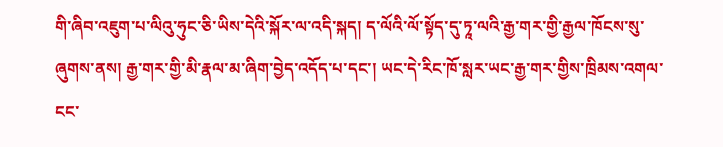གི་ཞིབ་འཇུག་པ་ལིའུ་ཧུང་ཅི་ཡིས་དེའི་སྐོར་ལ་འདི་སྐད། ད་ལོའི་ལོ་སྟོད་དུ་ཏཱ་ལའི་རྒྱ་གར་གྱི་རྒྱལ་ཁོངས་སུ་ཞུགས་ནས། རྒྱ་གར་གྱི་མི་རྣལ་མ་ཞིག་བྱེད་འདོད་པ་དང་། ཡང་དེ་རིང་ཁོ་སླར་ཡང་རྒྱ་གར་གྱིས་ཁྲིམས་འགལ་ངང་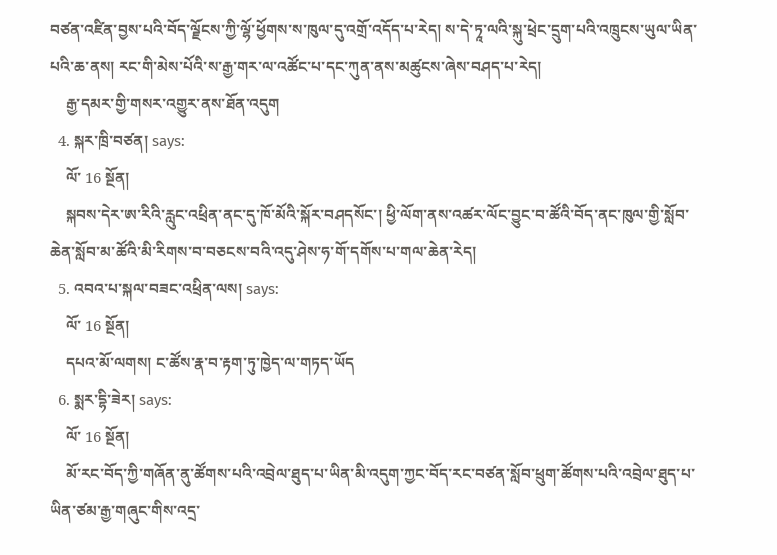བཙན་འཛིན་བྱས་པའི་བོད་ལྗོངས་ཀྱི་ལྷོ་ཕྱོགས་ས་ཁུལ་དུ་འགྲོ་འདོད་པ་རེད། ས་དེ་ཏཱ་ལའི་སྐུ་ཕྲེང་དྲུག་པའི་འཁྲུངས་ཡུལ་ཡིན་པའི་ཆ་ནས། རང་གི་མེས་པོའི་ས་རྒྱ་གར་ལ་འཚོང་པ་དང་ཀུན་ནས་མཚུངས་ཞེས་བཤད་པ་རེད།
    རྒྱ་དམར་གྱི་གསར་འགྱུར་ནས་ཐོན་འདུག
  4. སྐར་ཁྲི་བཙན། says:
    ལོ་ 16 སྔོན།
    སྐབས་དེར་ཨ་རིའི་རླུང་འཕྲིན་ནང་དུ་ཁོ་མོའི་སྐོར་བཤདསོང་། ཕྱི་ལོག་ནས་འཚར་ལོང་བྱུང་བ་ཚོའི་བོད་ནང་ཁུལ་གྱི་སློབ་ཆེན་སློབ་མ་ཚོའི་མི་རིགས་བ་བཅངས་བའི་འདུ་ཤེས་ཧ་གོ་དགོས་པ་གལ་ཆེན་རེད།
  5. འབའ་པ་སྐལ་བཟང་འཕྲིན་ལས། says:
    ལོ་ 16 སྔོན།
    དཔའ་མོ་ལགས། ང་ཚོས་རྣ་བ་རྟག་ཏུ་ཁྱེད་ལ་གཏད་ཡོད
  6. སྨར་དྷི་ཟེར། says:
    ལོ་ 16 སྔོན།
    མོ་རང་བོད་ཀྱི་གཞོན་ནུ་ཚོགས་པའི་འབྲེལ་ཐུད་པ་ཡིན་མི་འདུག་ཀྱང་བོད་རང་བཙན་སློབ་ཕྲུག་ཚོགས་པའི་འབྲེལ་ཐུད་པ་ཡིན་ཙམ་རྒྱ་གཞུང་གིས་འདྲ་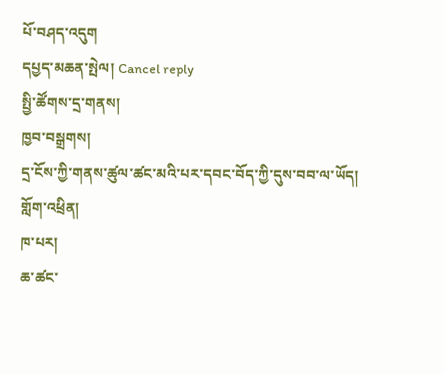པོ་བཤད་འདུག
དཔྱད་མཆན་སྤེལ། Cancel reply
སྤྱི་ཚོགས་དྲ་གནས།
ཁྱབ་བསྒྲགས།
དྲ་ངོས་ཀྱི་གནས་ཚུལ་ཚང་མའི་པར་དབང་བོད་ཀྱི་དུས་བབ་ལ་ཡོད།
གློག་འཕྲིན།
ཁ་པར།
ཆ་ཚང་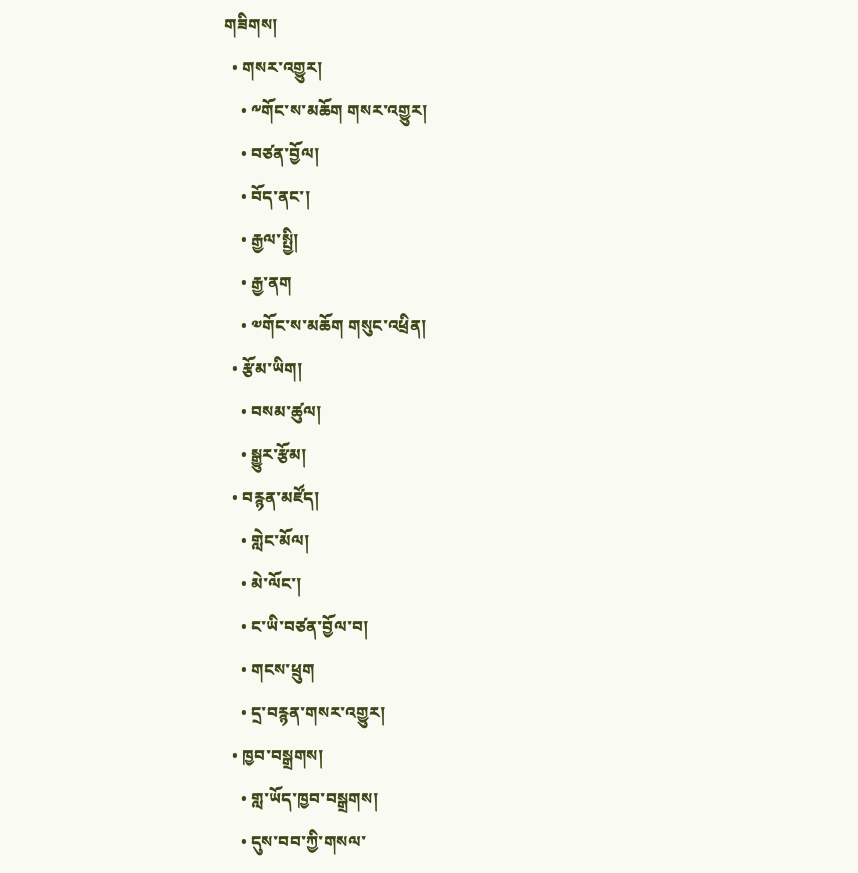གཟིགས།
  • གསར་འགྱུར།
    • ༸གོང་ས་མཆོག གསར་འགྱུར།
    • བཙན་བྱོལ།
    • བོད་ནང་།
    • རྒྱལ་སྤྱི།
    • རྒྱ་ནག
    • ༧གོང་ས་མཆོག གསུང་འཕྲིན།
  • རྩོམ་ཡིག།
    • བསམ་ཚུལ།
    • སྒྱུར་རྩོམ།
  • བརྙན་མཛོད།
    • གླེང་མོལ།
    • མེ་ལོང་།
    • ང་ཡི་བཙན་བྱོལ་བ།
    • གངས་ཕྲུག
    • དྲ་བརྙན་གསར་འགྱུར།
  • ཁྱབ་བསྒྲགས།
    • གླ་ཡོད་ཁྱབ་བསྒྲགས།
    • དུས་བབ་ཀྱི་གསལ་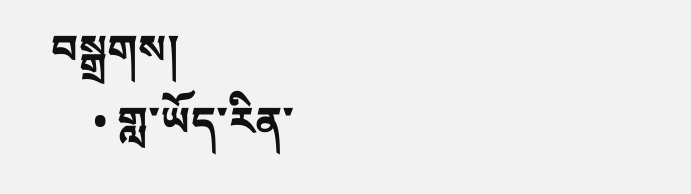བསྒྲགས།
    • གླ་ཡོད་རིན་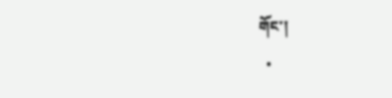གོང་།
  •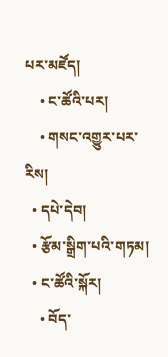པར་མཛོད།
    • ང་ཚོའི་པར།
    • གསང་འགྱུར་པར་རིས།
  • དཔེ་དེབ།
  • རྩོམ་སྒྲིག་པའི་གཏམ།
  • ང་ཚོའི་སྐོར།
    • བོད་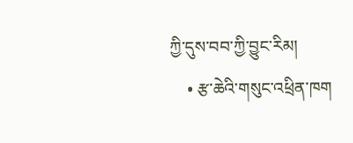ཀྱི་དུས་བབ་ཀྱི་བྱུང་རིམ།
    • རྩ་ཆེའི་གསུང་འཕྲིན་ཁག